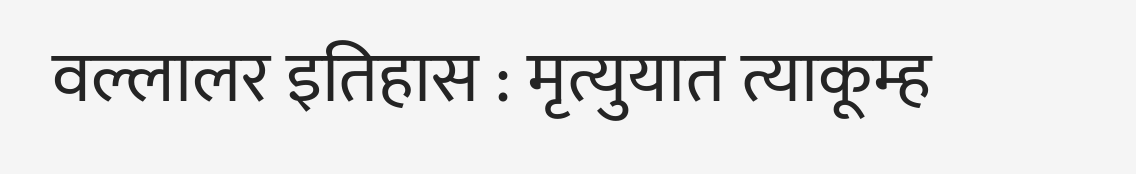वल्लालर इतिहास : मृत्युयात त्याकूम्ह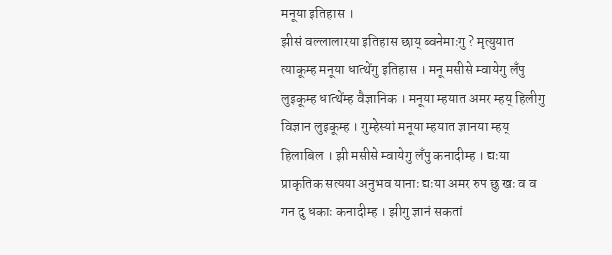मनूया इतिहास ।
झीसं वल्लालारया इतिहास छाय् ब्वनेमाःगु ? मृत्युयात त्याकूम्ह मनूया धात्थेंगु इतिहास । मनू मसीसे म्वायेगु लँपु लुइकूम्ह धात्थेंम्ह वैज्ञानिक । मनूया म्हयात अमर म्हय् हिलीगु विज्ञान लुइकूम्ह । गुम्हेस्यां मनूया म्हयात ज्ञानया म्हय् हिलाबिल । झी मसीसे म्वायेगु लँपु कनादीम्ह । द्यःया प्राकृतिक सत्यया अनुभव यानाः द्यःया अमर रुप छु खः व व गन दु धकाः कनादीम्ह । झीगु ज्ञानं सकतां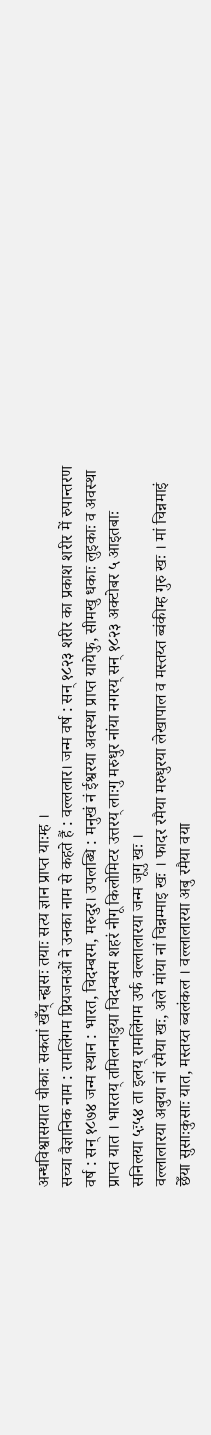अन्धविश्वासयात चीकाः सकतां खँय् न्ह्यसः तयाः सत्य ज्ञान प्राप्त याःम्ह ।
सच्चा वैज्ञानिक नाम : रामलिंगम प्रियजनओं ने उनका नाम से कहते हैं : वल्ललार। जन्म वर्ष : सन् १८२३ शरीर का प्रकाश शरीर में रुपान्तरण वर्ष : सन् १८७४ जन्म स्थान : भारत, चिदम्बरम, मरुदुर। उपलब्धि : मनुखं नं ईश्वरया अवस्था प्राप्त यायेफु, सीमखु धकाः लुइकाः व अवस्था प्राप्त यात । भारतय् तमिलनाडुया चिदम्बरम शहरं नीगू किलोमिटर उत्तरय् लाःगु मरुधुर नांया नगरय् सन् १८२३ अक्टोबर ५ आइतबाः सनिलया ५ः५४ ता इलय् रामलिंगम उर्फ वल्लालारया जन्म जूगु खः ।
वल्लालारया अबुया नां रमैया खः, अले मांया नां चिन्नम्माइ खः । फादर रमैया मरुधुरया लेखापाल व मस्तय्त ब्वंकीम्ह गुरु खः । मां चिन्नमाइं छेँया सुसाःकुसाः यात, मस्तय्त ब्वलंकल । वल्लालारया अबु रमैया वया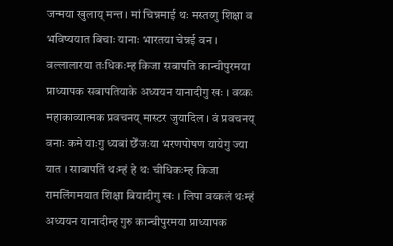जन्मया खुलाय् मन्त । मां चिन्नमाई थः मस्तय्गु शिक्षा व भविष्ययात बिचाः यानाः भारतया चेन्नई वन । वल्लालारया तःधिकःम्ह किजा सबापति कान्चीपुरमया प्राध्यापक सबापतियाके अध्ययन यानादीगु खः । वय्कः महाकाव्यात्मक प्रवचनय् मास्टर जुयादिल । वं प्रवचनय् वनाः कमे याःगु ध्यबां छेँजःया भरणपोषण यायेगु ज्या यात । साबापतिं थःम्हं हे थः चीधिकःम्ह किजा रामलिंगमयात शिक्षा बियादीगु खः । लिपा वय्कलं थःम्हं अध्ययन यानादीम्ह गुरु कान्चीपुरमया प्राध्यापक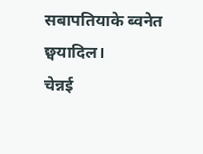सबापतियाके ब्वनेत छ्वयादिल।
चेन्नई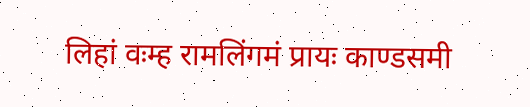लिहां वःम्ह रामलिंगमं प्रायः काण्डसमी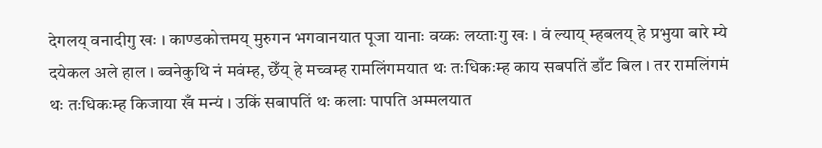देगलय् वनादीगु खः । काण्डकोत्तमय् मुरुगन भगवानयात पूजा यानाः वय्कः लय्ताःगु खः । वं ल्याय् म्हबलय् हे प्रभुया बारे म्ये दयेकल अले हाल । ब्वनेकुथि नं मवंम्ह, छेँय् हे मच्वम्ह रामलिंगमयात थः तःधिकःम्ह काय सबपतिं डाँट बिल । तर रामलिंगमं थः तःधिकःम्ह किजाया खँ मन्यं । उकिं सबापतिं थः कलाः पापति अम्मलयात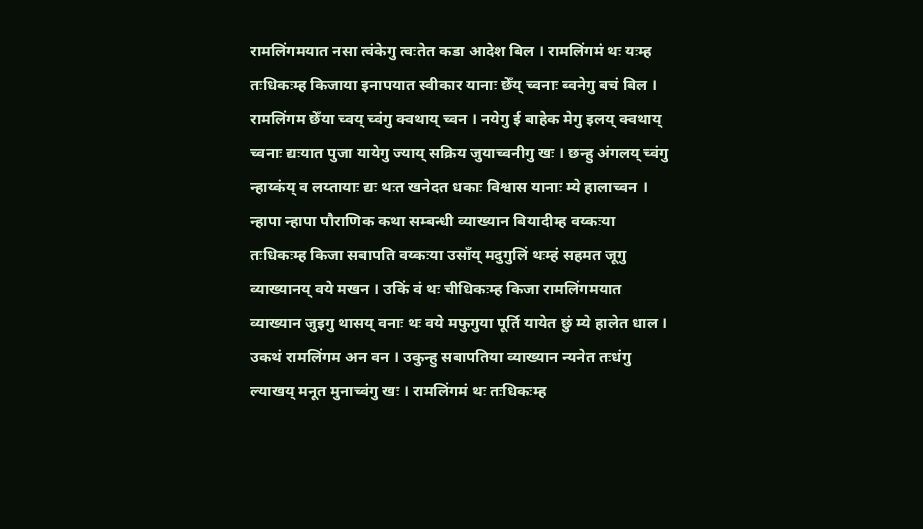रामलिंगमयात नसा त्वंकेगु त्वःतेत कडा आदेश बिल । रामलिंगमं थः यःम्ह तःधिकःम्ह किजाया इनापयात स्वीकार यानाः छेँय् च्वनाः ब्वनेगु बचं बिल । रामलिंगम छेँया च्वय् च्वंगु क्वथाय् च्वन । नयेगु ई बाहेक मेगु इलय् क्वथाय् च्वनाः द्यःयात पुजा यायेगु ज्याय् सक्रिय जुयाच्वनीगु खः । छन्हु अंगलय् च्वंगु न्हाय्कंय् व लय्तायाः द्यः थःत खनेदत धकाः विश्वास यानाः म्ये हालाच्वन ।
न्हापा न्हापा पौराणिक कथा सम्बन्धी व्याख्यान बियादीम्ह वय्कःया तःधिकःम्ह किजा सबापति वय्कःया उसाँय् मदुगुलिं थःम्हं सहमत जूगु व्याख्यानय् वये मखन । उकिं वं थः चीधिकःम्ह किजा रामलिंगमयात व्याख्यान जुइगु थासय् वनाः थः वये मफुगुया पूर्ति यायेत छुं म्ये हालेत धाल । उकथं रामलिंगम अन वन । उकुन्हु सबापतिया व्याख्यान न्यनेत तःधंगु ल्याखय् मनूत मुनाच्वंगु खः । रामलिंगमं थः तःधिकःम्ह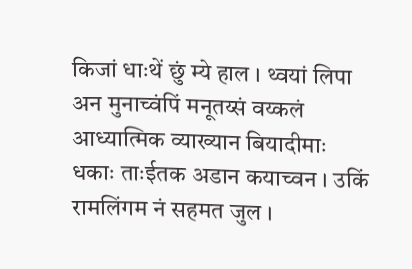किजां धाःथें छुं म्ये हाल । थ्वयां लिपा अन मुनाच्वंपिं मनूतय्सं वय्कलं आध्यात्मिक व्याख्यान बियादीमाः धकाः ताःईतक अडान कयाच्वन । उकिं रामलिंगम नं सहमत जुल ।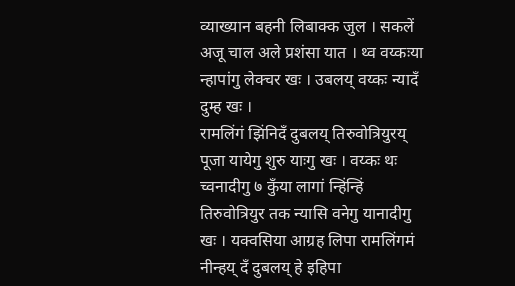व्याख्यान बहनी लिबाक्क जुल । सकलें अजू चाल अले प्रशंसा यात । थ्व वय्कःया न्हापांगु लेक्चर खः । उबलय् वय्कः न्यादँ दुम्ह खः ।
रामलिंगं झिंनिदँ दुबलय् तिरुवोत्रियुरय् पूजा यायेगु शुरु याःगु खः । वय्कः थः च्वनादीगु ७ कुँया लागां न्हिंन्हिं तिरुवोत्रियुर तक न्यासि वनेगु यानादीगु खः । यक्वसिया आग्रह लिपा रामलिंगमं नीन्हय् दँ दुबलय् हे इहिपा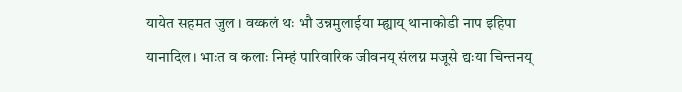यायेत सहमत जुल । वय्कलं थः भौ उन्नमुलाईया म्ह्याय् थानाकोडी नाप इहिपा यानादिल। भाःत व कलाः निम्हं पारिवारिक जीवनय् संलग्न मजूसे द्यःया चिन्तनय्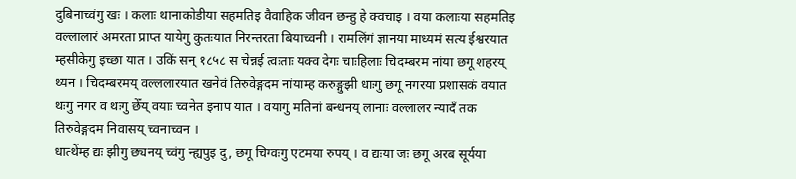दुबिनाच्वंगु खः । कलाः थानाकोडीया सहमतिइ वैवाहिक जीवन छन्हु हे क्वचाइ । वया कलाःया सहमतिइ वल्लालारं अमरता प्राप्त यायेगु कुतःयात निरन्तरता बियाच्वनी । रामलिंगं ज्ञानया माध्यमं सत्य ईश्वरयात म्हसीकेगु इच्छा यात । उकिं सन् १८५८ स चेन्नई त्वःताः यक्व देगः चाःहिलाः चिदम्बरम नांया छगू शहरय् थ्यन । चिदम्बरमय् वल्ललारयात खनेवं तिरुवेङ्गदम नांयाम्ह करुङ्गुझी धाःगु छगू नगरया प्रशासकं वयात थःगु नगर व थःगु छेँय् वयाः च्वनेत इनाप यात । वयागु मतिनां बन्धनय् लानाः वल्लालर न्यादँ तक तिरुवेङ्गदम निवासय् च्वनाच्वन ।
धात्थेंम्ह द्यः झीगु छ्यनय् च्वंगु न्ह्यपुइ दु, छगू चिग्वःगु एटमया रुपय् । व द्यःया जः छगू अरब सूर्यया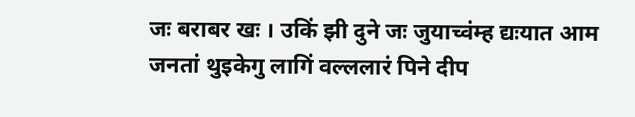जः बराबर खः । उकिं झी दुने जः जुयाच्वंम्ह द्यःयात आम जनतां थुइकेगु लागिं वल्ललारं पिने दीप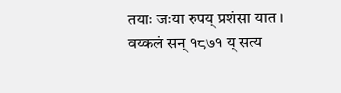तयाः जःया रुपय् प्रशंसा यात । वय्कलं सन् १८७१ य् सत्य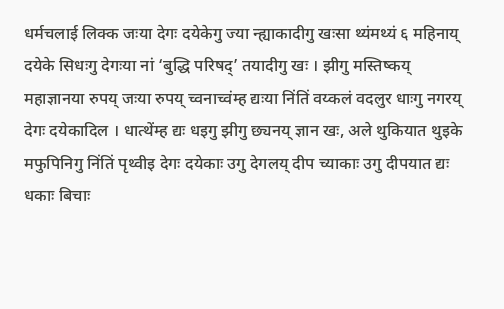धर्मचलाई लिक्क जःया देगः दयेकेगु ज्या न्ह्याकादीगु खःसा थ्यंमथ्यं ६ महिनाय् दयेके सिधःगु देगःया नां ‘बुद्धि परिषद्’ तयादीगु खः । झीगु मस्तिष्कय् महाज्ञानया रुपय् जःया रुपय् च्वनाच्वंम्ह द्यःया निंतिं वय्कलं वदलुर धाःगु नगरय् देगः दयेकादिल । धात्थेंम्ह द्यः धइगु झीगु छ्यनय् ज्ञान खः, अले थुकियात थुइके मफुपिनिगु निंतिं पृथ्वीइ देगः दयेकाः उगु देगलय् दीप च्याकाः उगु दीपयात द्यः धकाः बिचाः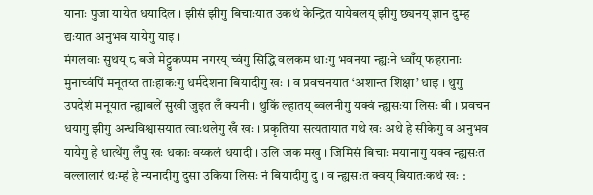यानाः पुजा यायेत धयादिल । झीसं झीगु बिचाःयात उकथं केन्द्रित यायेबलय् झीगु छ्यनय् ज्ञान दुम्ह द्यःयात अनुभव यायेगु याइ ।
मंगलवाः सुथय् ८ बजे मेट्टुकप्पम नगरय् च्वंगु सिद्धि वलकम धाःगु भवनया न्ह्यःने ध्वाँय् फहरानाः मुनाच्वंपिं मनूतय्त ताःहाकःगु धर्मदेशना बियादीगु खः । व प्रवचनयात ‘अशान्त शिक्षा’ धाइ । थुगु उपदेशं मनूयात न्ह्याबलें सुखी जुइत लँ क्यनी । थुकिं ल्हातय् ब्वलनीगु यक्वं न्ह्यसःया लिसः बी । प्रवचन धयागु झीगु अन्धविश्वासयात त्वाःथलेगु खँ खः । प्रकृतिया सत्यतायात गथे खः अथे हे सीकेगु व अनुभव यायेगु हे धात्थेंगु लँपु खः धकाः वय्कलं धयादी । उलि जक मखु । जिमिसं बिचाः मयानागु यक्व न्ह्यसःत वल्लालारं थःम्हं हे न्यनादीगु दुसा उकिया लिसः नं बियादीगु दु । व न्ह्यसःत क्वय् बियातःकथं खः :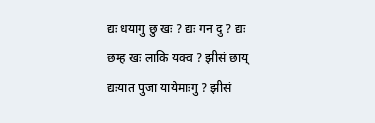द्यः धयागु छु खः ? द्यः गन दु ? द्यः छम्ह खः लाकि यक्व ? झीसं छाय् द्यःयात पुजा यायेमाःगु ? झीसं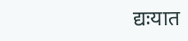द्यःयात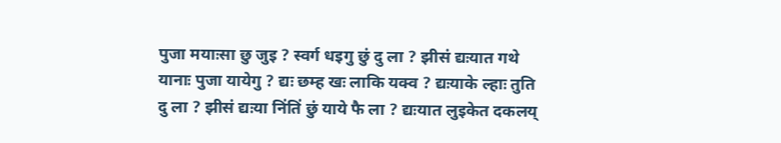पुजा मयाःसा छु जुइ ? स्वर्ग धइगु छुं दु ला ? झीसं द्यःयात गथे यानाः पुजा यायेगु ? द्यः छम्ह खः लाकि यक्व ? द्यःयाके ल्हाः तुति दु ला ? झीसं द्यःया निंतिं छुं याये फै ला ? द्यःयात लुइकेत दकलय्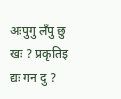अःपुगु लँपु छु खः ? प्रकृतिइ द्यः गन दु ?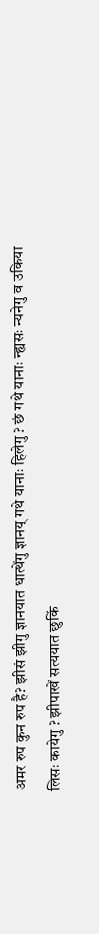अमर रुप कुन रुप है? झीसं झीगु ज्ञानयात धात्थेंगु ज्ञानय् गथे यानाः हिलेगु ? छं गथे यानाः न्ह्यसः न्यनेगु व उकिया लिसः कायेगु ? झीपाखें सत्ययात छुकिं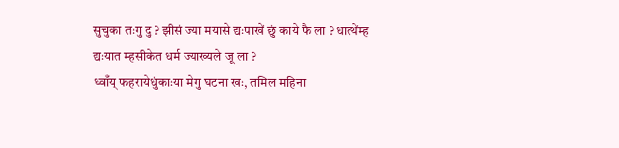सुचुका तःगु दु ? झीसं ज्या मयासे द्यःपाखें छुं काये फै ला ? धात्थेंम्ह द्यःयात म्हसीकेत धर्म ज्याख्यले जू ला ?
ध्वाँय् फहरायेधुंकाःया मेगु घटना खः, तमिल महिना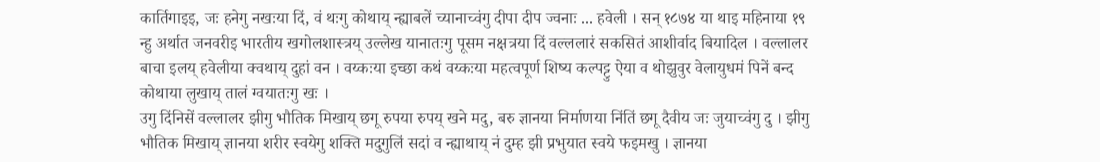कार्तिगाइइ, जः हनेगु नखःया दिं, वं थःगु कोथाय् न्ह्याबलें च्यानाच्वंगु दीपा दीप ज्वनाः ... हवेली । सन् १८७४ या थाइ महिनाया १९ न्हु अर्थात जनवरीइ भारतीय खगोलशास्त्रय् उल्लेख यानातःगु पूसम नक्षत्रया दिं वल्ललारं सकसितं आशीर्वाद बियादिल । वल्लालर बाचा इलय् हवेलीया क्वथाय् दुहां वन । वय्कःया इच्छा कथं वय्कःया महत्वपूर्ण शिष्य कल्पट्टु ऐया व थोझुवुर वेलायुधमं पिनें बन्द कोथाया लुखाय् तालं ग्वयातःगु खः ।
उगु दिंनिसें वल्लालर झीगु भौतिक मिखाय् छगू रुपया रुपय् खने मदु, बरु ज्ञानया निर्माणया निंतिं छगू दैवीय जः जुयाच्वंगु दु । झीगु भौतिक मिखाय् ज्ञानया शरीर स्वयेगु शक्ति मदुगुलिं सदां व न्ह्याथाय् नं दुम्ह झी प्रभुयात स्वये फइमखु । ज्ञानया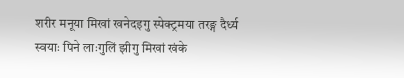शरीर मनूया मिखां खनेदइगु स्पेक्ट्रमया तरङ्ग दैर्ध्य स्वयाः पिने लाःगुलिं झीगु मिखां खंके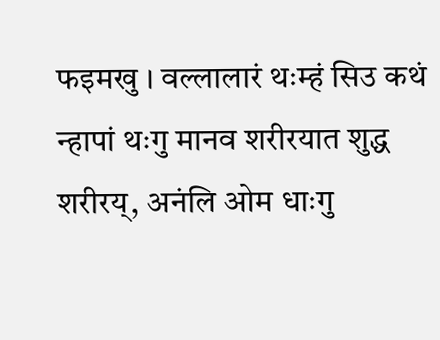फइमखु । वल्लालारं थःम्हं सिउ कथं न्हापां थःगु मानव शरीरयात शुद्ध शरीरय्, अनंलि ओम धाःगु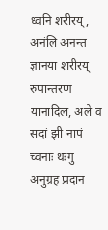ध्वनि शरीरय्, अनंलि अनन्त ज्ञानया शरीरय् रुपान्तरण यानादिल, अले व सदां झी नापं च्वनाः थःगु अनुग्रह प्रदान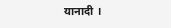यानादी ।